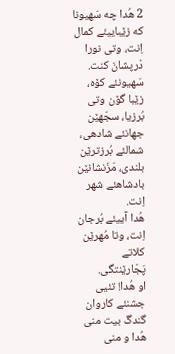2 هُدا چه سَهیونا که زێباییئے کمال اِنت، وتی نورا دْرپشانَ کنت.
سَهیونئے کۆه، زێبا گۆن وتی بُرزیا، سجّهێن جهانئے شادهی، شمالئے بُرزترێن بلندی، مَزَنشانێن بادشاهئے شهر اِنت.
هُدا آییئے بُرجان اِنت، وتا مُهرێن کلاتے پَجّارێنتگی.
او هُدا! تئیی جشنئے کاروان گندگَ بیت منی هُدا و منی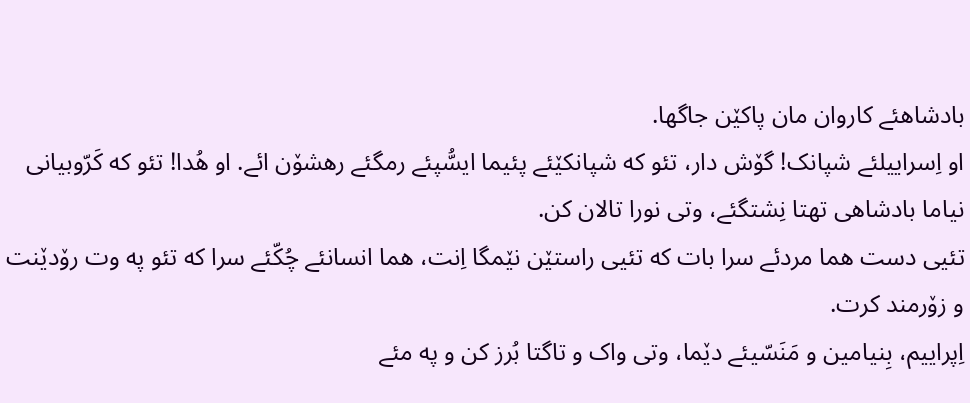بادشاهئے کاروان مان پاکێن جاگها.
او اِسراییلئے شپانک! گۆش دار، تئو که شپانکێئے پئیما ایسُّپئے رمگئے رهشۆن ائے. او هُدا! تئو که کَرّوبیانی نیاما بادشاهی تهتا نِشتگئے، وتی نورا تالان کن.
تئیی دست هما مردئے سرا بات که تئیی راستێن نێمگا اِنت، هما انسانئے چُکّئے سرا که تئو په وت رۆدێنت و زۆرمند کرت.
اِپراییم، بِنیامین و مَنَسّیئے دێما، وتی واک و تاگتا بُرز کن و په مئے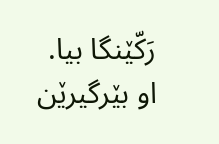رَکّێنگا بیا.
او بێرگیرێن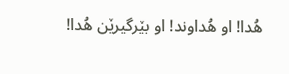هُدا! او هُداوند! او بێرگیرێن هُدا!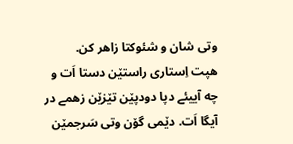وتی شان و شئوکتا زاهر کن.
هپت اِستاری راستێن دستا اَت و چه آییئے دپا دودپێن تێزێن زهمے در آیگا اَت. دێمی گۆن وتی سَرجمێن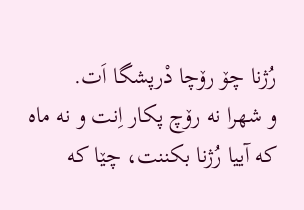رُژنا چۆ رۆچا دْرپشگا اَت.
و شهرا نه رۆچ پکار اِنت و نه ماه که آییا رُژنا بکننت، چێا که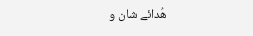هُدائے شان و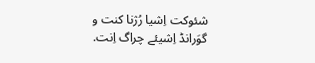شئوکت اِشیا رُژنا کنت و گوَرانڈ اِشیئے چراگ اِنت.